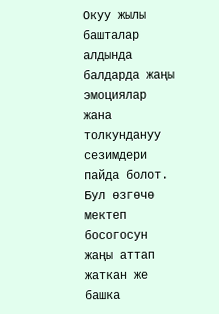Окуу жылы башталар алдында балдарда жаңы эмоциялар жана толкундануу сезимдери пайда болот. Бул өзгөчө мектеп босогосун жаңы аттап жаткан же башка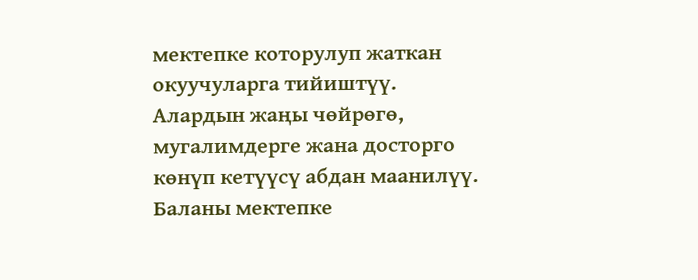мектепке которулуп жаткан окуучуларга тийиштүү. Алардын жаңы чөйрөгө, мугалимдерге жана досторго көнүп кетүүсү абдан маанилүү. Баланы мектепке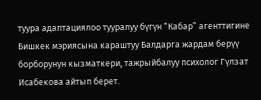туура адаптациялоо тууралуу бүгүн “Кабар” агенттигине Бишкек мэриясына караштуу Балдарга жардам берүү борборунун кызматкери, тажрыйбалуу психолог Гүлзат Исабекова айтып берет.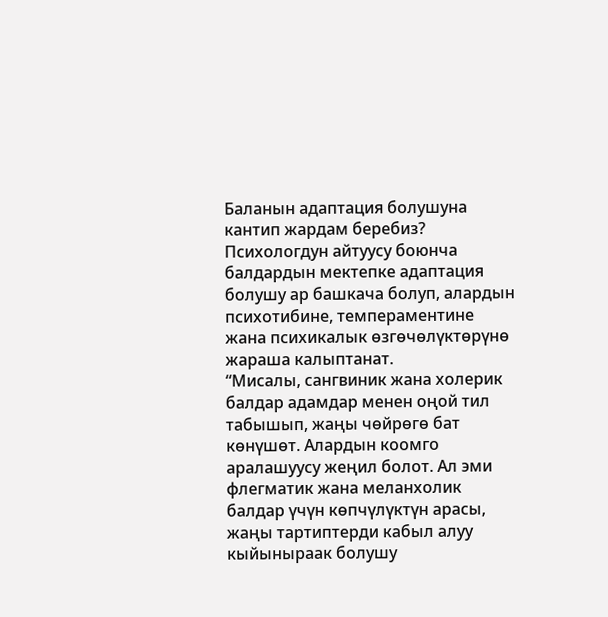Баланын адаптация болушуна кантип жардам беребиз?
Психологдун айтуусу боюнча балдардын мектепке адаптация болушу ар башкача болуп, алардын психотибине, темпераментине жана психикалык өзгөчөлүктөрүнө жараша калыптанат.
“Мисалы, сангвиник жана холерик балдар адамдар менен оңой тил табышып, жаңы чөйрөгө бат көнүшөт. Алардын коомго аралашуусу жеңил болот. Ал эми флегматик жана меланхолик балдар үчүн көпчүлүктүн арасы, жаңы тартиптерди кабыл алуу кыйыныраак болушу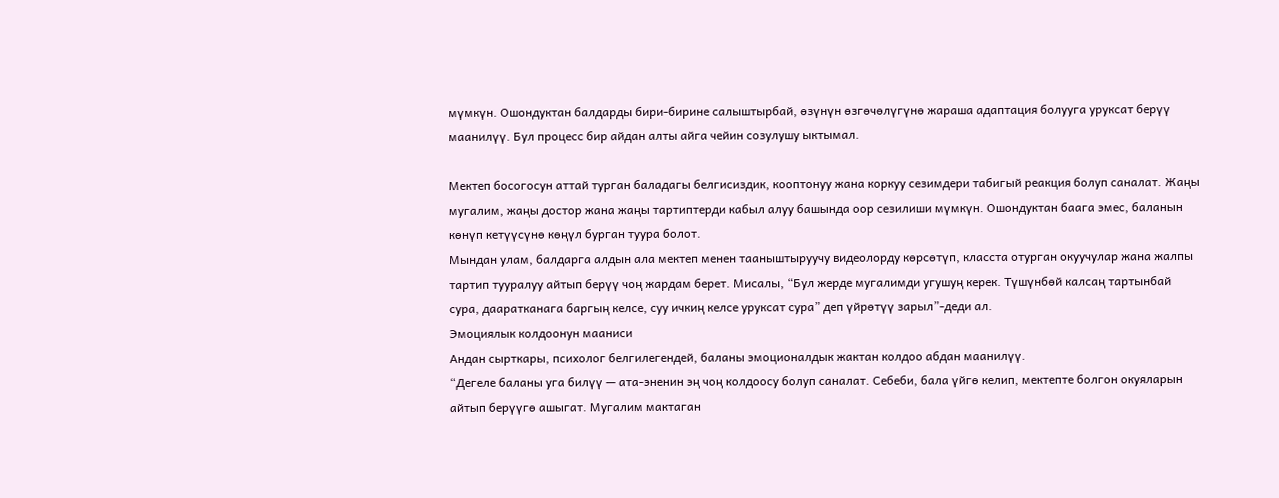мүмкүн. Ошондуктан балдарды бири-бирине салыштырбай, өзүнүн өзгөчөлүгүнө жараша адаптация болууга уруксат берүү маанилүү. Бул процесс бир айдан алты айга чейин созулушу ыктымал.

Мектеп босогосун аттай турган баладагы белгисиздик, кооптонуу жана коркуу сезимдери табигый реакция болуп саналат. Жаңы мугалим, жаңы достор жана жаңы тартиптерди кабыл алуу башында оор сезилиши мүмкүн. Ошондуктан баага эмес, баланын көнүп кетүүсүнө көңүл бурган туура болот.
Мындан улам, балдарга алдын ала мектеп менен тааныштыруучу видеолорду көрсөтүп, класста отурган окуучулар жана жалпы тартип тууралуу айтып берүү чоң жардам берет. Мисалы, “Бул жерде мугалимди угушуң керек. Түшүнбөй калсаң тартынбай сура, дааратканага баргың келсе, суу ичкиң келсе уруксат сура” деп үйрөтүү зарыл”-деди ал.
Эмоциялык колдоонун мааниси
Андан сырткары, психолог белгилегендей, баланы эмоционалдык жактан колдоо абдан маанилүү.
“Дегеле баланы уга билүү — ата-эненин эң чоң колдоосу болуп саналат. Себеби, бала үйгө келип, мектепте болгон окуяларын айтып берүүгө ашыгат. Мугалим мактаган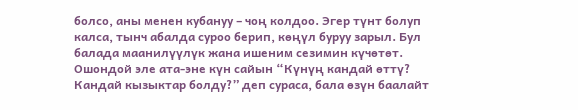болсо, аны менен кубануу – чоң колдоо. Эгер түнт болуп калса, тынч абалда суроо берип, көңүл буруу зарыл. Бул балада маанилүүлүк жана ишеним сезимин күчөтөт.
Ошондой эле ата-эне күн сайын “Күнүң кандай өттү? Кандай кызыктар болду?” деп сураса, бала өзүн баалайт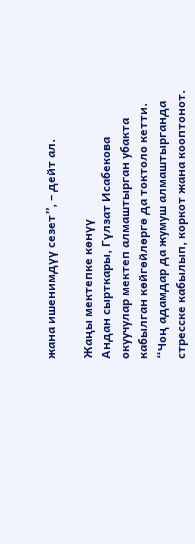жана ишенимдүү сезет”, – дейт ал.

Жаңы мектепке көнүү
Андан сырткары, Гүлзат Исабекова окуучулар мектеп алмаштырган убакта кабылган көйгөйлөргө да токтоло кетти.
“Чоң адамдар да жумуш алмаштырганда стресске кабылып, коркот жана кооптонот.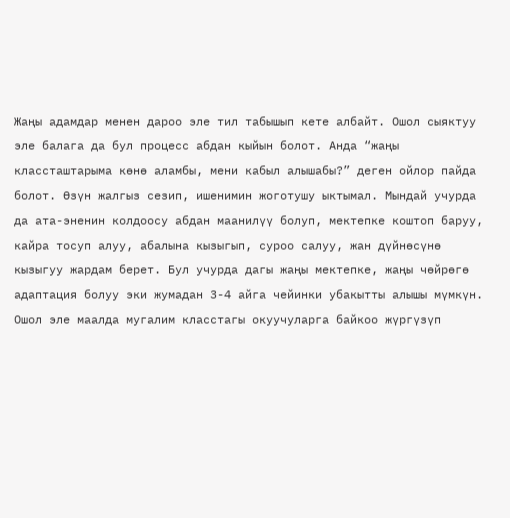Жаңы адамдар менен дароо эле тил табышып кете албайт. Ошол сыяктуу эле балага да бул процесс абдан кыйын болот. Анда “жаңы классташтарыма көнө аламбы, мени кабыл алышабы?” деген ойлор пайда болот. Өзүн жалгыз сезип, ишенимин жоготушу ыктымал. Мындай учурда да ата-эненин колдоосу абдан маанилүү болуп, мектепке коштоп баруу, кайра тосуп алуу, абалына кызыгып, суроо салуу, жан дүйнөсүнө кызыгуу жардам берет. Бул учурда дагы жаңы мектепке, жаңы чөйрөгө адаптация болуу эки жумадан 3-4 айга чейинки убакытты алышы мүмкүн.
Ошол эле маалда мугалим класстагы окуучуларга байкоо жүргүзүп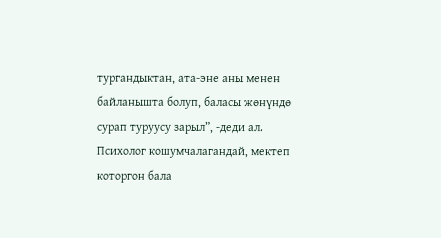тургандыктан, ата-эне аны менен байланышта болуп, баласы жөнүндө сурап туруусу зарыл”, -деди ал.
Психолог кошумчалагандай, мектеп которгон бала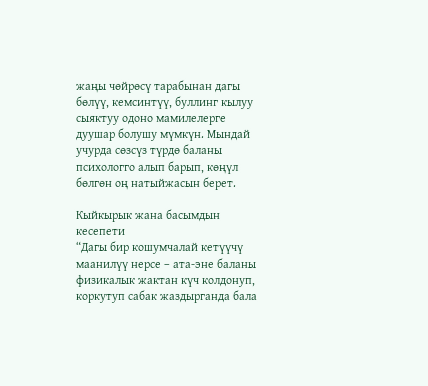жаңы чөйрөсү тарабынан дагы бөлүү, кемсинтүү, буллинг кылуу сыяктуу одоно мамилелерге дуушар болушу мүмкүн. Мындай учурда сөзсүз түрдө баланы психологго алып барып, көңүл бөлгөн оң натыйжасын берет.

Кыйкырык жана басымдын кесепети
“Дагы бир кошумчалай кетүүчү маанилүү нерсе – ата-эне баланы физикалык жактан күч колдонуп, коркутуп сабак жаздырганда бала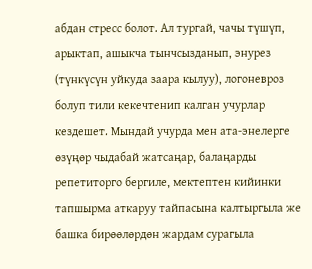абдан стресс болот. Ал тургай, чачы түшүп, арыктап, ашыкча тынчсызданып, энурез (түнкүсүн уйкуда заара кылуу), логоневроз болуп тили кекечтенип калган учурлар кездешет. Мындай учурда мен ата-энелерге өзүңөр чыдабай жатсаңар, балаңарды репетиторго бергиле, мектептен кийинки тапшырма аткаруу тайпасына калтыргыла же башка бирөөлөрдөн жардам сурагыла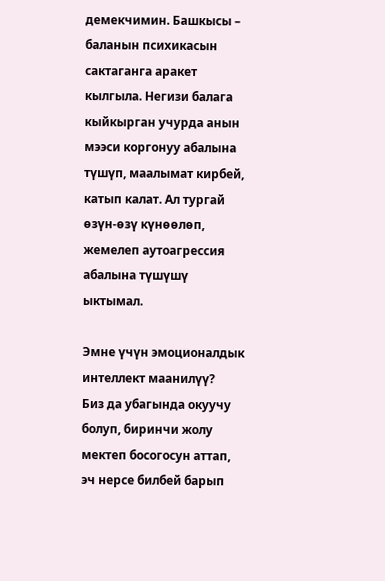демекчимин. Башкысы – баланын психикасын сактаганга аракет кылгыла. Негизи балага кыйкырган учурда анын мээси коргонуу абалына түшүп, маалымат кирбей, катып калат. Ал тургай өзүн-өзү күнөөлөп, жемелеп аутоагрессия абалына түшүшү ыктымал.

Эмне үчүн эмоционалдык интеллект маанилүү?
Биз да убагында окуучу болуп, биринчи жолу мектеп босогосун аттап, эч нерсе билбей барып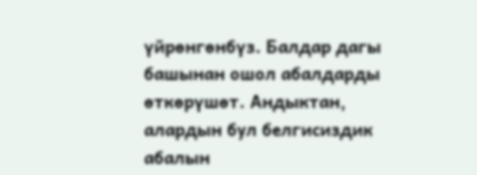үйрөнгөнбүз. Балдар дагы башынан ошол абалдарды өткөрүшөт. Андыктан, алардын бул белгисиздик абалын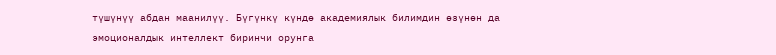түшүнүү абдан маанилүү. Бүгүнкү күндө академиялык билимдин өзүнөн да эмоционалдык интеллект биринчи орунга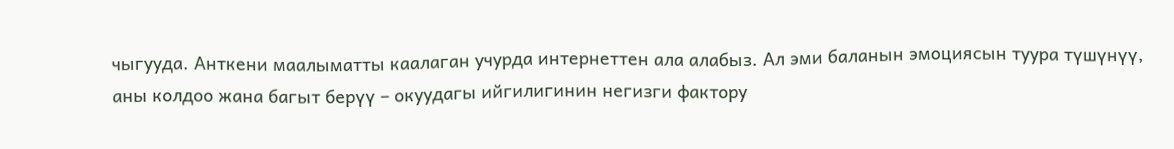чыгууда. Анткени маалыматты каалаган учурда интернеттен ала алабыз. Ал эми баланын эмоциясын туура түшүнүү, аны колдоо жана багыт берүү – окуудагы ийгилигинин негизги фактору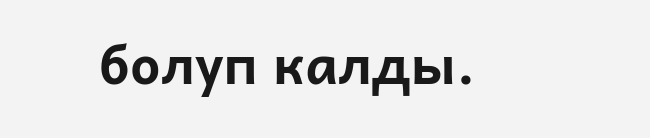болуп калды.